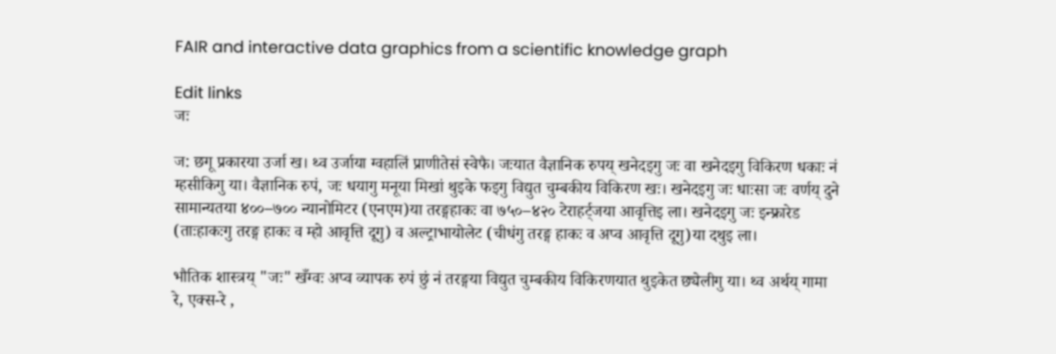FAIR and interactive data graphics from a scientific knowledge graph

Edit links
जः

ज: छगू प्रकारया उर्जा ख। थ्व उर्जाया ग्वहालिं प्राणीतेसं स्वेफै। जःयात वैज्ञानिक रुपय् खनेदइगु जः वा खनेदइगु विकिरण धकाः नं म्हसीकिगु या। वैज्ञानिक रुपं, जः धयागु मनूया मिखां थुइके फइगु विद्युत चुम्बकीय विकिरण खः। खनेदइगु जः धाःसा जः वर्णय् दुने सामान्यतया ४००–७०० न्यानोमिटर (एनएम)या तरङ्गहाकः वा ७५०–४२० टेराहर्ट्जया आवृत्तिइ ला। खनेदइगु जः इन्फ्रारेड (ताःहाकःगु तरङ्ग हाकः व म्हो आवृत्ति दूगु) व अल्ट्राभायोलेट (चीधंगु तरङ्ग हाकः व अप्व आवृत्ति दूगु)या दथुइ ला।

भौतिक शास्त्रय् "जः" खँग्वः अप्व व्यापक रुपं छुं नं तरङ्गया विद्युत चुम्बकीय विकिरणयात थुइकेत छ्येलीगु या। थ्व अर्थय् गामा रे, एक्स-रे ,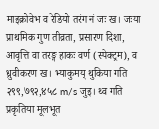माइक्रोवेभ व रेडियो तरंग नं जः ख। जःया प्राथमिक गुण तीव्रता, प्रसारण दिशा, आवृत्ति वा तरङ्ग हाकः वर्ण (स्पेक्ट्रम), व ध्रुवीकरण ख। भ्याकुमय् थुकिया गति २९९,७९२,४५८ m/s जुइ। थ्व गति प्रकृतिया मूलभूत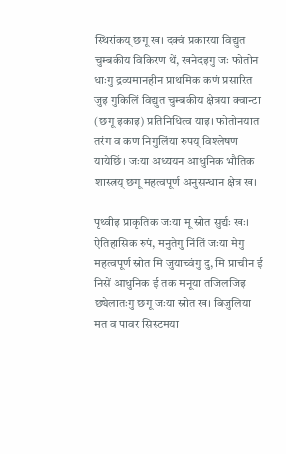स्थिरांकय् छगू ख। दक्वं प्रकारया विद्युत चुम्बकीय विकिरण थें, खनेदइगु जः फोतोन धाःगु द्रव्यमानहीन प्राथमिक कणं प्रसारित जुइ गुकिलिं विद्युत चुम्बकीय क्षेत्रया क्वान्टा (छगू इकाइ) प्रतिनिधित्व याइ। फोतोनयात तरंग व कण निगुलिंया रुपय् विश्लेषण यायेछिं। जःया अध्ययन आधुनिक भौतिक शास्त्रय् छगू महत्वपूर्ण अनुसन्धान क्षेत्र ख।

पृथ्वीइ प्राकृतिक जःया मू स्रोत सुर्द्यः खः। ऐतिहासिक रुपं, मनुतेगु निंतिं जःया मेगु महत्वपूर्ण स्रोत मि जुयाच्वंगु दु, मि प्राचीन ई निसें आधुनिक ई तक मनूया तजिलजिइ छ्येलातःगु छगू जःया स्रोत ख। बिजुलिया मत व पावर सिस्टमया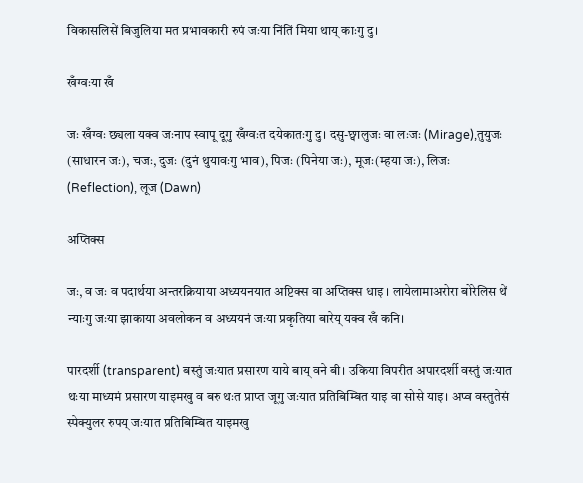विकासलिसें बिजुलिया मत प्रभावकारी रुपं जःया निंतिं मिया थाय् काःगु दु।

खँग्वःया खँ

जः खँग्वः छ्यला यक्व जःनाप स्वापू दूगु खँग्वःत दयेकातःगु दु। दसु-छ्वालुजः वा लःजः (Mirage),तुयुजः (साधारन जः), चजः, दुजः (दुनं थुयावःगु भाव), पिजः (पिनेया जः), मूजः(म्हया जः), लिजः (Reflection), लूज (Dawn)

अप्तिक्स

जः, व जः व पदार्थया अन्तरक्रियाया अध्ययनयात अप्टिक्स वा अप्तिक्स धाइ । लायेलामाअरोरा बोरेलिस थें न्याःगु जःया झाकाया अवलोकन व अध्ययनं जःया प्रकृतिया बारेय् यक्व खँ कनि।

पारदर्शी (transparent) बस्तुं जःयात प्रसारण याये बाय् वने बी। उकिया विपरीत अपारदर्शी वस्तुं जःयात थःया माध्यमं प्रसारण याइमखु व बरु थःत प्राप्त जूगु जःयात प्रतिबिम्बित याइ वा सोसे याइ। अप्व वस्तुतेसं स्पेक्युलर रुपय् जःयात प्रतिबिम्बित याइमखु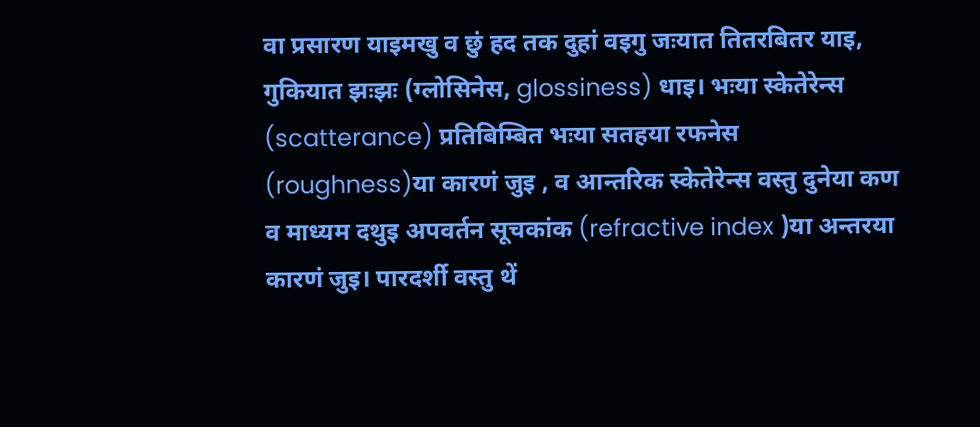वा प्रसारण याइमखु व छुं हद तक दुहां वइगु जःयात तितरबितर याइ, गुकियात झःझः (ग्लोसिनेस, glossiness) धाइ। भःया स्केतेरेन्स (scatterance) प्रतिबिम्बित भःया सतहया रफनेस (roughness)या कारणं जुइ , व आन्तरिक स्केतेरेन्स वस्तु दुनेया कण व माध्यम दथुइ अपवर्तन सूचकांक (refractive index )या अन्तरया कारणं जुइ। पारदर्शी वस्तु थें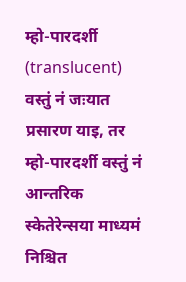म्हो-पारदर्शी (translucent) वस्तुं नं जःयात प्रसारण याइ, तर म्हो-पारदर्शी वस्तुं नं आन्तरिक स्केतेरेन्सया माध्यमं निश्चित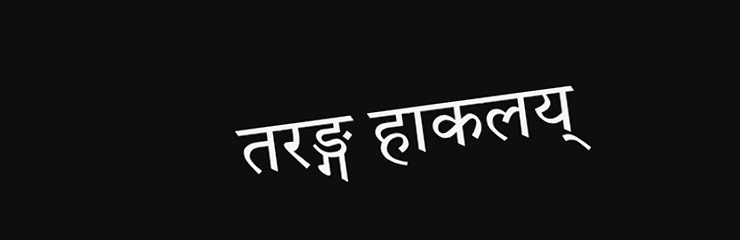तरङ्ग हाकलय्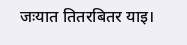जःयात तितरबितर याइ।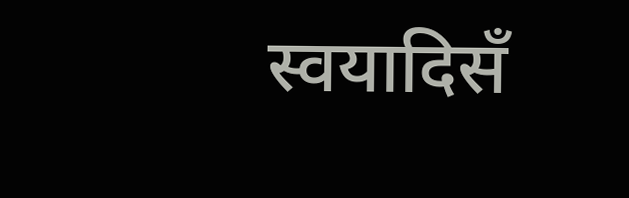स्वयादिसँ